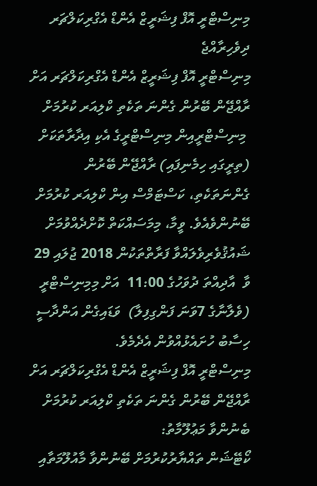މިނިސްޓްރީ އޮފް ފިޝަރީޒް އެންޑް އެގްރިކަލްޗަރ
ދިވެހިރާއްޖެ
މިނިސްޓްރީ އޮފް ފިޝަރީޒް އެންޑް އެގްރިކަލްޗަރ އަށް ރާއްޖޭން ބޭރުން ގެންނަ ތަކެތި ކްލިއަރ ކުރުމަށް
 މިނިސްޓްރީއިން މިނިސްޓްރީގެ އެކި އިދާރާތަކަށް  (ތިރީގައި ހިމެނިފައި) ރާއްޖޭން ބޭރުން ގެންނަތަކެތި، ކަސްޓަމްސް އިން ކްލިއަރ ކުރުމަށް ބޭނުންވެއެވެ. ވީމާ، މިމަސައްކަތް ކޮށްދެއްވުމަށް ޝައުޤުވެރިވެލައްވާ ފަރާތްތަކުން 2018 ޖުލައި 29  ވާ  އާދިއްތަ ދުވަހުގެ 11:00  އަށް މިމިނިސްޓްރީ   (ވެލާނާގެ 7ވަނަ ފަންގިފިލާ)  ވަޑައިގެން އަންދާސީ ހިސާބު ހުށައެޅުއްވުން އެދެމެވެ.
މިނިސްޓްރީ އޮފް ފިޝަރީޒް އެންޑް އެގްރިކަލްޗަރ އަށް ރާއްޖޭން ބޭރުން ގެންނަ ތަކެތި ކްލިއަރ ކުރުމަށް ބެނުންވާ މަޢުލޫމާތު:
ކޯޓޭޝަން ތައްޔާރުކުރުމަށް ބޭނުންވާ މާއުލޫމަތާއި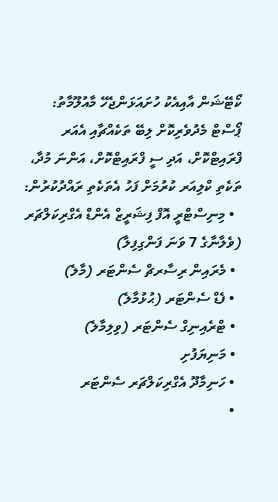ކޯޓޭޝަން އާއިއެކު ހުށައަޅަންޖެހޭ މާއުލޫމާތު:
ޕޯސްޓް މެދުވެރިކޮށް ލިބޭ ތަކެއްޗާއި އެއަރ ފްރައިޓްކޮށް، އަދި ސީ ފްރައިޓްކޮށް، އަންނަ މުދާ، ތަކެތި ކްލިއަރ ކުރުމަށް ފަހު އެތަކެތި ރައްދުކުރުން:
  • މިނިސްޓްރީ އޮފް ފިޝަރީޒް އެންޑް އެގްރިކަލްޗަރ (ވެލާނާގެ 7 ވަނަ ފަންގިފިލާ)
  • މެރައިން ރިސާރޗް ސެންޓަރ (މާލެ)
  • ފެޑް ސެންޓަރ (ޙުޅުމާލެ)
  • ޓްރެއިނިގް ސެންޓަރ (ވިލިމާލެ)
  • މަނިޔަފުށި
  • ހަނިމާދޫ އެގްރިކަލްޗަރ ސެންޓަރ
  •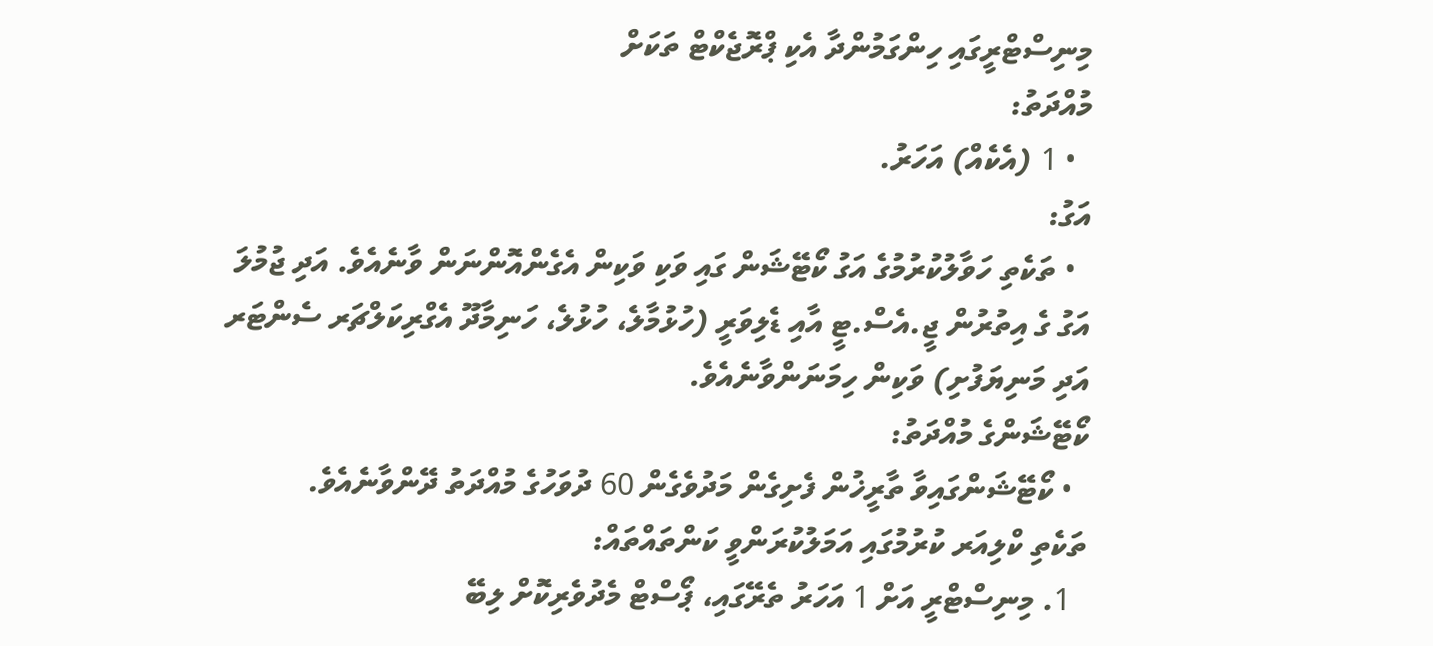މިނިސްޓްރީގައި ހިންގަމުންދާ އެކި ޕްރޮޖެކްޓް ތަކަށް
މުއްދަތު:
  • 1 (އެކެއް) އަހަރު.
އަގު:
  • ތަކެތި ހަވާލުކުރުމުގެ އަގު ކޯޓޭޝަން ގައި ވަކި ވަކިން އެގެންއޮންނަން ވާނެއެވެ. އަދި ޖުމުލަ އަގު ގެ އިތުރުން ޖީ.އެސް.ޓީ އާއި ޑެލިވަރީ (ހުޅުމާލެ، ހުޅުލެ، ހަނިމާދޫ އެގްރިކަލްޗަރ ސެންޓަރ އަދި މަނިޔަފުށި) ވަކިން ހިމަނަންވާނެއެވެ.
ކޯޓޭޝަންގެ މުއްދަތު:
  • ކޯޓޭޝަންގައިވާ ތާރީޚުން ފެށިގެން މަދުވެގެން 60 ދުވަހުގެ މުއްދަތު ދޭންވާނެއެވެ.
ތަކެތި ކްލިއަރ ކުރުމުގައި އަމަލުކުރަންވީ ކަންތައްތައް:
  1. މިނިސްޓްރީ އަށް 1 އަހަރު ތެރޭގައި، ޕޯސްޓް މެދުވެރިކޮށް ލިބޭ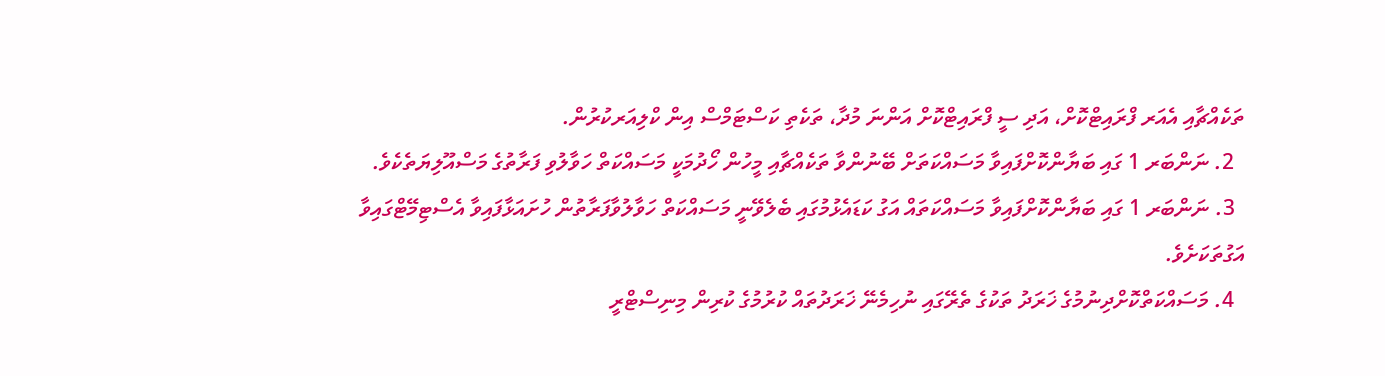ތަކެއްޗާއި އެއަރ ފްރައިޓްކޮށް، އަދި ސީ ފްރައިޓްކޮށް އަންނަ މުދާ، ތަކެތި ކަސްޓަމްސް އިން ކްލިއަރކުރުން.
  2. ނަންބަރ 1 ގައި ބަޔާންކޮށްފައިވާ މަސައްކަތަށް ބޭނުންވާ ތަކެއްޗާއި މީހުން ހޯދުމަކީ މަސައްކަތް ހަވާލުވި ފަރާތުގެ މަސްއޫލިޔަތެކެވެ.
  3. ނަންބަރ 1 ގައި ބަޔާންކޮށްފައިވާ މަސައްކަތައް އަގު ކަޑައެޅުމުގައި ބެލެވޭނީ މަސައްކަތް ހަވާލުވާފަރާތުން ހުށައަޅާފައިވާ އެސްޓިމޭޓްގައިވާ އަގުތަކަށެވެ.
  4. މަސައްކަތްކޮށްދިނުމުގެ ޚަރަދު ތަކުގެ ތެރޭގައި ނުހިމެނޭ ޚަރަދުތައް ކުރުމުގެ ކުރިން މިނިސްޓްރީ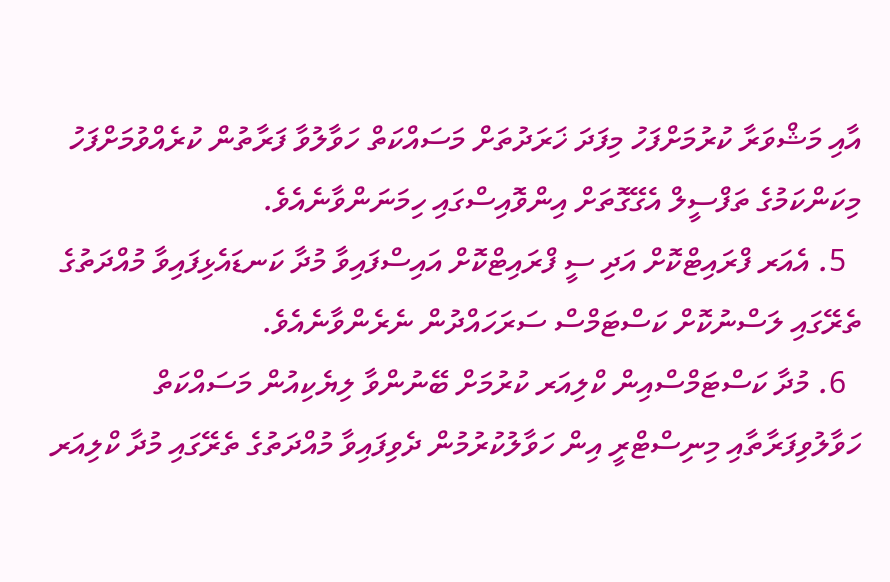އާއި މަޝްވަރާ ކުރުމަށްފަހު މިފަދަ ޚަރަދުތަށް މަސައްކަތް ހަވާލުވާ ފަރާތުން ކުރެއްވުމަށްފަހު މިކަންކަމުގެ ތަފްސީލް އެގޭގޮތަށް އިންވޮއިސްގައި ހިމަނަންވާނެއެވެ.
  5. އެއަރ ފްރައިޓްކޮށް އަދި ސީ ފްރައިޓްކޮށް އައިސްފައިވާ މުދާ ކަނޑައެޅިފައިވާ މުއްދަތުގެ ތެރޭގައި ލަސްނުކޮށް ކަސްޓަމްސް ސަރަހައްދުން ނެރެންވާނެއެވެ.
  6. މުދާ ކަސްޓަމްސްއިން ކްލިއަރ ކުރުމަށް ބޭނުންވާ ލިޔެކިއުން މަސައްކަތް ހަވާލުވިފަރާތާއި މިނިސްޓްރީ އިން ހަވާލުކުރުމުން ދެވިފައިވާ މުއްދަތުގެ ތެރޭގައި މުދާ ކްލިއަރ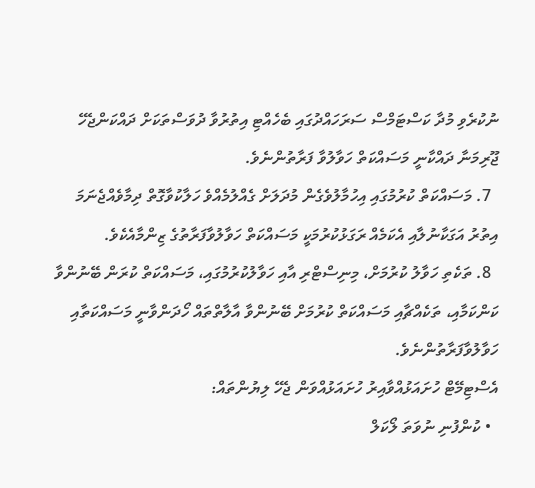ނުކުރެވި މުދާ ކަސްޓަމްސް ސަރަހައްދުގައި ބެހެއްޓި އިތުރުވާ ދުވަސްތަކަށް ދައްކަންޖެހޭ ޖޫރިމަނާ ދައްކާނީ މަސައްކަތް ހަވާލުވާ ފަރާތުންނެވެ.
  7. މަސައްކަތް ކުރުމުގައި އިހުމާލުވެގެން މުދަލަށް ގެއްލުމެއްވެ ހަލާކުވާގޮތް ދިމާވެއްޖެނަމަ އިތުރު އަގަކާނުލާއި އެކަމެއް ރަގަޅުކުރުމަކީ މަސައްކަތް ހަވާލުވާފަރާތުގެ ޒިންމާއެކެވެ.
  8. ތަކެތި ހަވާލު ކުރުމަށް، މިނިސްޓްރި އާއި ހަވާލުކުރުމުގައި، މަސައްކަތް ކުރަން ބޭނުންވާ ކަންކަމާއި، ތަކެއްޗާއި މަސައްކަތް ކުރުމަށް ބޭނުންވާ އާލާތްތައް ހޯދަންވާނީ މަސައްކަތާއި ހަވާލުވާފަރާތުންނެވެ.
އެސްޓިމޭޓް ހުށައަޅުއްވާއިރު ހުށައަޅުއްވަން ޖެހޭ ލިޔުންތައް:
  • ކުންފުނި ނުވަތަ ލޯކަލް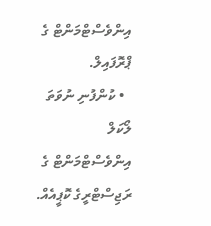އިންވެސްޓްމަންޓް ގެ ޕްރޮފައިލް.
  • ކުންފުނި ނުވަތަ ލޯކަލް އިންވެސްޓްމަންޓް ގެ ރަޖިސްޓްރީގެ ކޮޕީއެއް.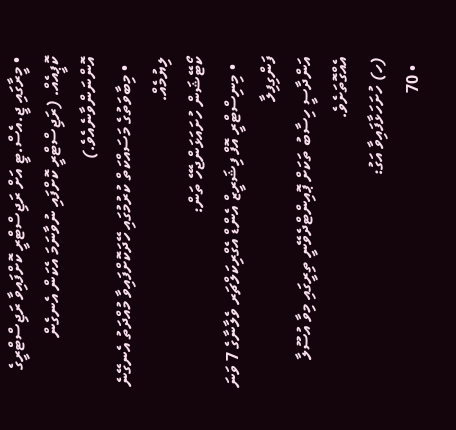• މީރާގައި ޖީ.އެސް.ޓީ އަށް ރަޖިސްޓްރީ ކޮށްފައިވާ ރަޖިސްޓްރީގެ ކޮޕީއެއް. (ރަޖިސްޓްރީ ކޮށްފައި ނުވާނަމަ އެކަން އެނގެން އޮންނަންވާނެއެވެ.)
  • މިބާވަތުގެ މަސައްކަތް ކުރުމުގައި ހޭދަކޮށްފައިވާ މުއްދަތު އެނގޭނެ ލިޔުމެއް.
ކޯޓޭޝަން ހުށައަޅަންޖެހޭ ތަން:
  • މިނިސްޓްރީ އޮފް ފިޝަރީޒް އެންޑް އެގްރިކަލްޗަރ ވެލާނާގެ 7 ވަނަ ފަންގިފިލާ
އަންދާސީ ހިސާބު ތަކަށް ޕޮއިންޓްދެވޭނީ ތިރީގައި މިވާ އުސޫލާ އެއްގޮތަށެވެ.
(ހ) ހުށަހަޅާފައިވާ އަގު:
  • 70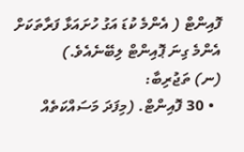ފޮއިންޓް ( އެންމެ ކުޑަ އަގު ހުށައަޅާ ފަރާތަކަށް އެންމެ ގިނަ ޕޮއިންޓް ލިބޭނެއެވެ.)
(ނ) ތަޖުރިބާ:
  • 30 ފޮއިންޓް. (މިފަދަ މަސައްކަތެއް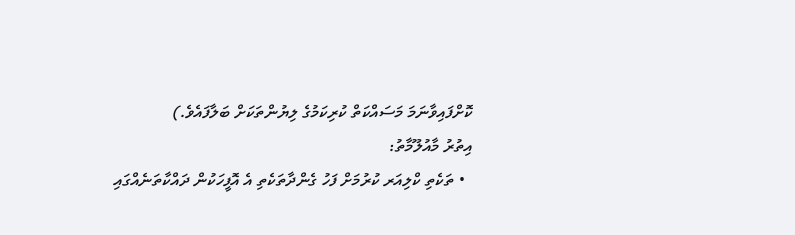ކޮށްފައިވާނަމަ މަސައްކަތް ކުރިކަމުގެ ލިޔުންތަކަށް ބަލާފައެވެ.)
އިތުރު މާއުލޫމާތު:
  • ތަކެތި ކްލިއަރ ކުރުމަށް ފަހު ގެންދާތަކެތި އެ އޮފީހަކުން ދައްކާތަނެއްގައި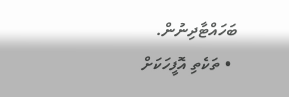ބަހައްޓާދިނުން.
  • ތަކެތި އޮފީހަކަށް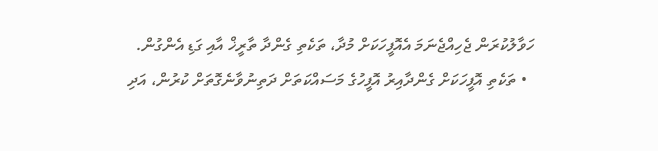ހަވާލުކުރަން ޖެހިއްޖެނަމަ އެއޮފީހަކަށް މުދާ، ތަކެތި ގެންދާ ތާރީޚް އާއި ގަޑި އެންގުން.
  • ތަކެތި އޮފީހަކަށް ގެންދާއިރު އޮފީހުގެ މަސައްކަތަށް ދަތިނުވާނެގޮތަށް ކުރުން، އަދި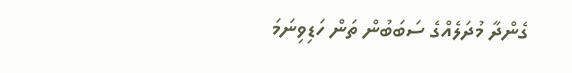ގެންދާ މުދަލެއްގެ ސަބަބުން ތަން ހަޑިވިނަމަ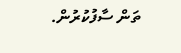ތަން ސާފުކުރުން.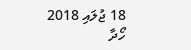18 ޖުލައި 2018
ހޯދާ